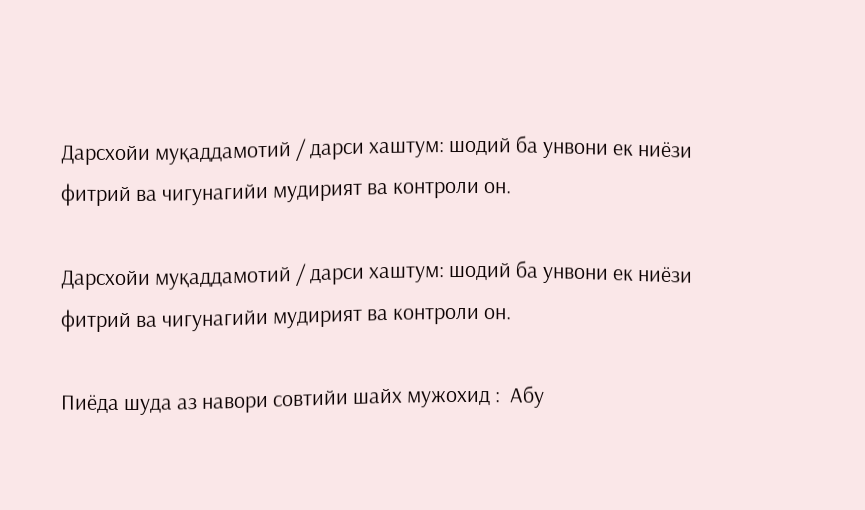Дарсхойи муқаддамотий / дарси хаштум: шодий ба унвони ек ниёзи фитрий ва чигунагийи мудирият ва контроли он.

Дарсхойи муқаддамотий / дарси хаштум: шодий ба унвони ек ниёзи фитрий ва чигунагийи мудирият ва контроли он.

Пиёда шуда аз навори совтийи шайх мужохид :  Абу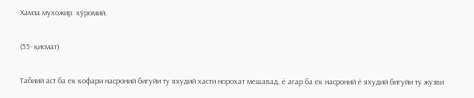Хамза мухожир  хўромий.

(55- қисмат)

Табиий аст ба ек кофари насроний бигуйи ту яхудий хасти норохат мешавад, ё агар ба ек насроний ё яхудий бигуйи ту жузви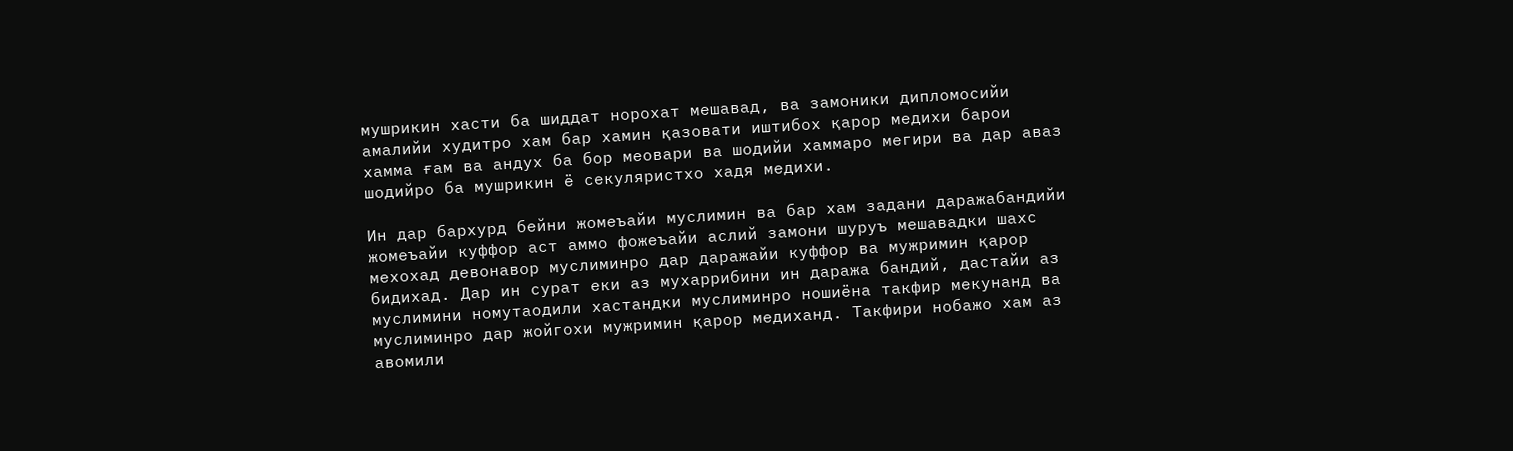мушрикин хасти ба шиддат норохат мешавад, ва замоники дипломосийи амалийи худитро хам бар хамин қазовати иштибох қарор медихи барои хамма ғам ва андух ба бор меовари ва шодийи хаммаро мегири ва дар аваз шодийро ба мушрикин ё секуляристхо хадя медихи.

Ин дар бархурд бейни жомеъайи муслимин ва бар хам задани даражабандийи жомеъайи куффор аст аммо фожеъайи аслий замони шуруъ мешавадки шахс мехохад девонавор муслиминро дар даражайи куффор ва мужримин қарор бидихад. Дар ин сурат еки аз мухаррибини ин даража бандий, дастайи аз муслимини номутаодили хастандки муслиминро ношиёна такфир мекунанд ва муслиминро дар жойгохи мужримин қарор медиханд. Такфири нобажо хам аз авомили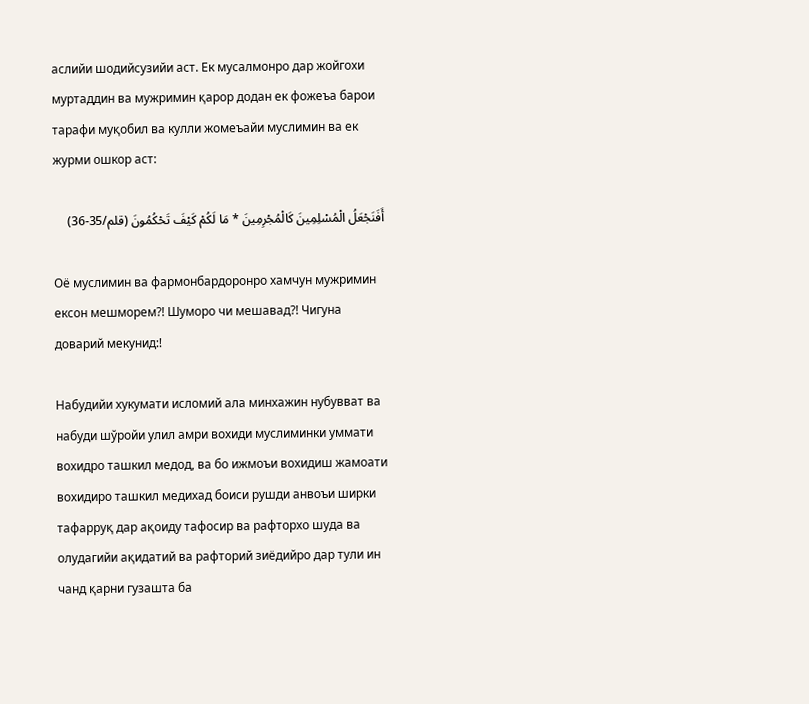аслийи шодийсузийи аст. Ек мусалмонро дар жойгохи муртаддин ва мужримин қарор додан ек фожеъа барои тарафи муқобил ва кулли жомеъайи муслимин ва ек журми ошкор аст:

أَفَنَجْعَلُ الْمُسْلِمِینَ کَالْمُجْرِمِینَ * مَا لَکُمْ کَیْفَ تَحْکُمُونَ (قلم/35-36)

Оё муслимин ва фармонбардоронро хамчун мужримин ексон мешморем?! Шуморо чи мешавад?! Чигуна доварий мекунид:!

Набудийи хукумати исломий ала минхажин нубувват ва набуди шўройи улил амри вохиди муслиминки уммати вохидро ташкил медод, ва бо ижмоъи вохидиш жамоати вохидиро ташкил медихад боиси рушди анвоъи ширки тафарруқ дар ақоиду тафосир ва рафторхо шуда ва олудагийи ақидатий ва рафторий зиёдийро дар тули ин чанд қарни гузашта ба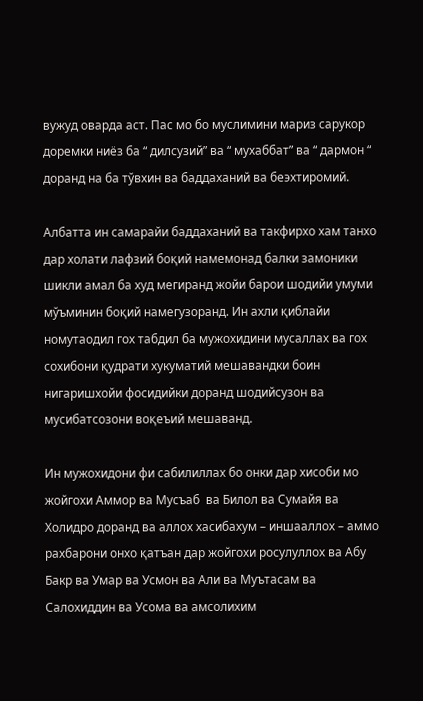вужуд оварда аст. Пас мо бо муслимини мариз сарукор доремки ниёз ба “ дилсузий” ва “ мухаббат” ва “ дармон “ доранд на ба тўвхин ва баддаханий ва беэхтиромий.

Албатта ин самарайи баддаханий ва такфирхо хам танхо дар холати лафзий боқий намемонад балки замоники шикли амал ба худ мегиранд жойи барои шодийи умуми мўъминин боқий намегузоранд. Ин ахли қиблайи номутаодил гох табдил ба мужохидини мусаллах ва гох сохибони қудрати хукуматий мешавандки боин нигаришхойи фосидийки доранд шодийсузон ва мусибатсозони воқеъий мешаванд.

Ин мужохидони фи сабилиллах бо онки дар хисоби мо жойгохи Аммор ва Мусъаб  ва Билол ва Сумайя ва Холидро доранд ва аллох хасибахум – иншааллох – аммо рахбарони онхо қатъан дар жойгохи росулуллох ва Абу Бакр ва Умар ва Усмон ва Али ва Муътасам ва Салохиддин ва Усома ва амсолихим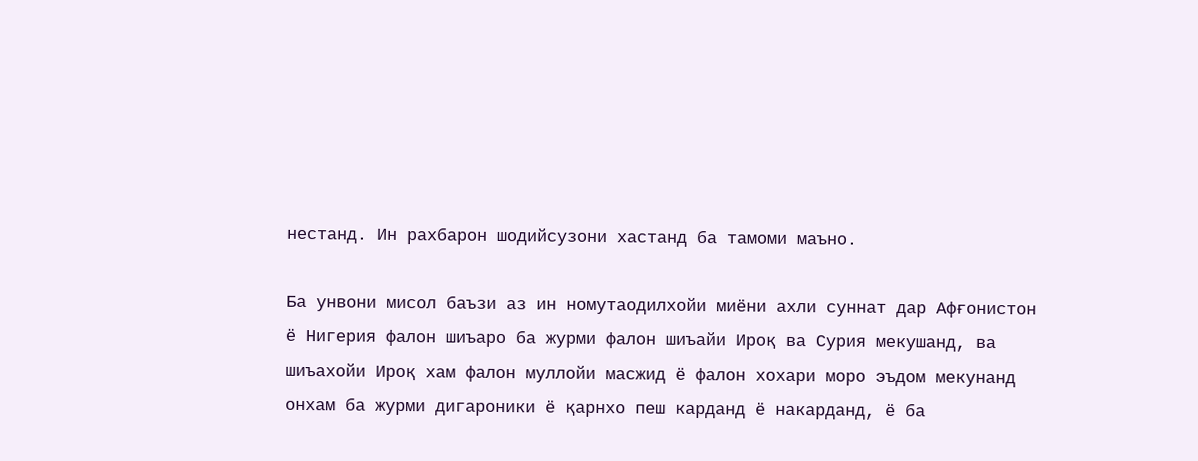нестанд. Ин рахбарон шодийсузони хастанд ба тамоми маъно.

Ба унвони мисол баъзи аз ин номутаодилхойи миёни ахли суннат дар Афғонистон ё Нигерия фалон шиъаро ба журми фалон шиъайи Ироқ ва Сурия мекушанд, ва шиъахойи Ироқ хам фалон муллойи масжид ё фалон хохари моро эъдом мекунанд онхам ба журми дигароники ё қарнхо пеш карданд ё накарданд, ё ба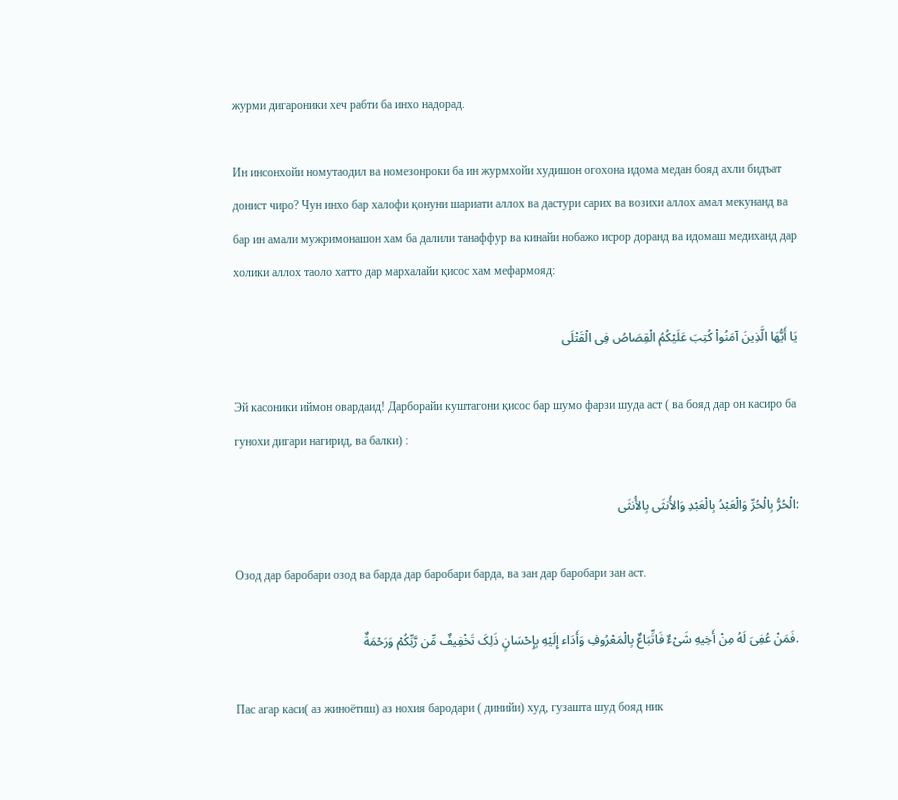журми дигароники хеч рабти ба инхо надорад.

Ин инсонхойи номутаодил ва номезонроки ба ин журмхойи худишон огохона идома медан бояд ахли бидъат донист чиро? Чун инхо бар халофи қонуни шариати аллох ва дастури сарих ва возихи аллох амал мекунанд ва бар ин амали мужримонашон хам ба далили танаффур ва кинайи нобажо исрор доранд ва идомаш медиханд дар холики аллох таоло хатто дар мархалайи қисос хам мефармояд:

یَا أَیُّهَا الَّذِینَ آمَنُواْ کُتِبَ عَلَیْکُمُ الْقِصَاصُ فِی الْقَتْلَى

Эй касоники иймон овардаид! Дарборайи куштагони қисос бар шумо фарзи шуда аст ( ва бояд дар он касиро ба гунохи дигари нагирид, ва балки) :

:الْحُرُّ بِالْحُرِّ وَالْعَبْدُ بِالْعَبْدِ وَالأُنثَى بِالأُنثَى

Озод дар баробари озод ва барда дар баробари барда, ва зан дар баробари зан аст.

.فَمَنْ عُفِیَ لَهُ مِنْ أَخِیهِ شَیْءٌ فَاتِّبَاعٌ بِالْمَعْرُوفِ وَأَدَاء إِلَیْهِ بِإِحْسَانٍ ذَلِکَ تَخْفِیفٌ مِّن رَّبِّکُمْ وَرَحْمَةٌ

Пас агар каси( аз жиноётиш) аз нохия бародари ( динийи) худ, гузашта шуд бояд ник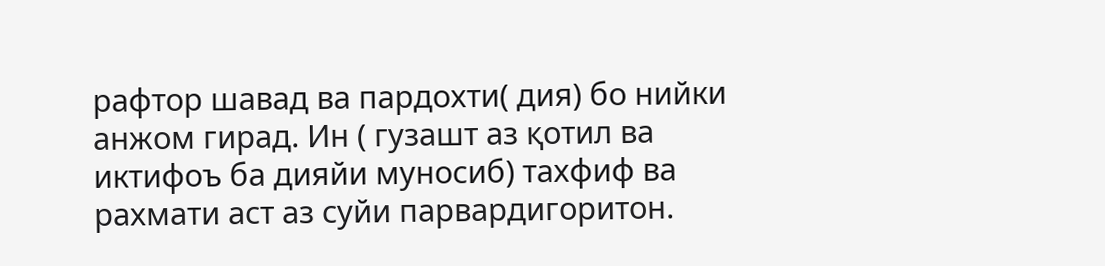рафтор шавад ва пардохти( дия) бо нийки анжом гирад. Ин ( гузашт аз қотил ва иктифоъ ба дияйи муносиб) тахфиф ва рахмати аст аз суйи парвардигоритон.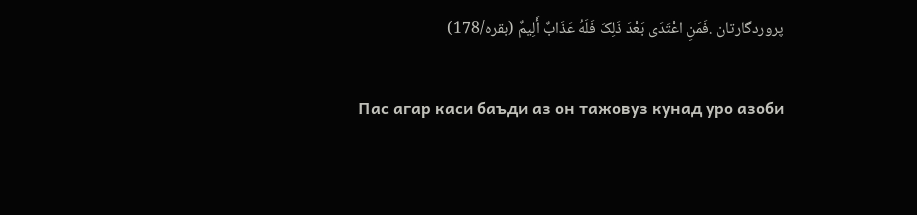پروردگارتان .فَمَنِ اعْتَدَى بَعْدَ ذَلِکَ فَلَهُ عَذَابٌ أَلِیمٌ (بقره/178)

Пас агар каси баъди аз он тажовуз кунад уро азоби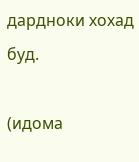дардноки хохад буд.

(идома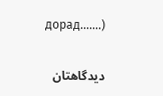дорад…….)

دیدگاهتان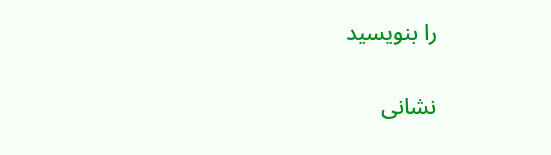را بنویسید

نشانی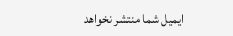ایمیل شما منتشر نخواهد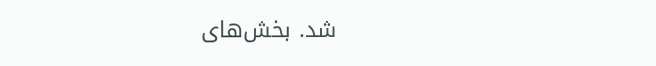شد. بخش‌های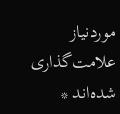موردنیاز علامت‌گذاری شده‌اند *